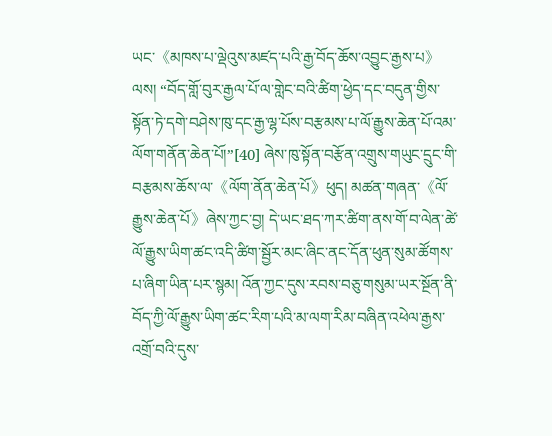ཡང་《མཁས་པ་ལྡེའུས་མཛད་པའི་རྒྱ་བོད་ཆོས་འབྱུང་རྒྱས་པ》ལས། “བོད་གློ་བུར་རྒྱལ་པོ་ལ་གླེང་བའི་ཚིག་ཕྱེད་དང་བདུན་གྱིས་སྟོན་ཏེ་དགེ་བཤེས་ཁུ་དང་རྒྱ་ལྷ་པོས་བརྩམས་པ་ལོ་རྒྱུས་ཆེན་པོ་འམ་ལོག་གནོན་ཆེན་པོ།”[40] ཞེས་ཁུ་སྟོན་བརྩོན་འགྲུས་གཡུང་དྲུང་གི་བརྩམས་ཆོས་ལ་《ལོག་ནོན་ཆེན་པོ》ཕུད། མཚན་གཞན་《ལོ་རྒྱུས་ཆེན་པོ》ཞེས་ཀྱང་བྱ། དེ་ཡང་ཐད་ཀར་ཚིག་ནས་གོ་བ་ལེན་ཚེ་ལོ་རྒྱུས་ཡིག་ཚང་འདི་ཚིག་སྦྱོར་མང་ཞིང་ནང་དོན་ཕུན་སུམ་ཚོགས་པ་ཞིག་ཡིན་པར་སྙམ། འོན་ཀྱང་དུས་རབས་བཅུ་གསུམ་ཡར་སྔོན་ནི་བོད་ཀྱི་ལོ་རྒྱུས་ཡིག་ཚང་རིག་པའི་མ་ལག་རིམ་བཞིན་འཕེལ་རྒྱས་འགྲོ་བའི་དུས་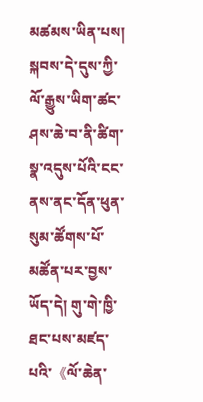མཚམས་ཡིན་པས། སྐབས་དེ་དུས་ཀྱི་ལོ་རྒྱུས་ཡིག་ཚང་ཤས་ཆེ་བ་ནི་ཚིག་སྣ་འདུས་པོའི་ངང་ནས་ནང་དོན་ཕུན་སུམ་ཚོགས་པོ་མཚོན་པར་བྱས་ཡོད་དེ། གུ་གེ་ཁྱི་ཐང་པས་མཛད་པའི་《ལོ་ཆེན་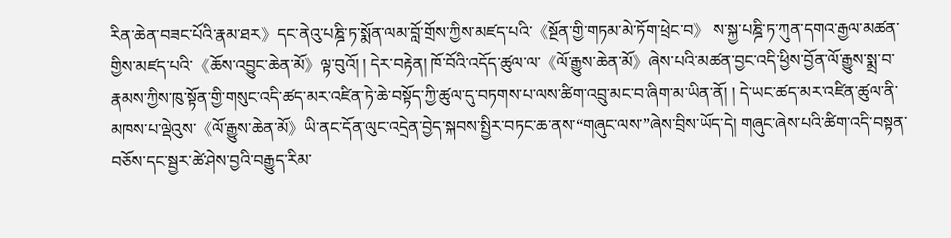རིན་ཆེན་བཟང་པོའི་རྣམ་ཐར》དང་ནེའུ་པཎྜི་ཏ་སྨོན་ལམ་བློ་གྲོས་ཀྱིས་མཛད་པའི་《སྔོན་གྱི་གཏམ་མེ་ཏོག་ཕྲེང་བ》 ས་སྐྱ་པཎྜི་ཏ་ཀུན་དགའ་རྒྱལ་མཚན་གྱིས་མཛད་པའི་《ཆོས་འབྱུང་ཆེན་མོ》ལྟ་བུའོ། ། དེར་བརྟེན། ཁོ་བོའི་འདོད་ཚུལ་ལ་《ལོ་རྒྱུས་ཆེན་མོ》ཞེས་པའི་མཚན་བྱང་འདི་ཕྱིས་བྱོན་ལོ་རྒྱུས་སྨྲ་བ་རྣམས་ཀྱིས་ཁུ་སྟོན་གྱི་གསུང་འདི་ཚད་མར་འཛིན་ཏེ་ཆེ་བསྟོད་ཀྱི་ཚུལ་དུ་བཏགས་པ་ལས་ཚིག་འབྲུ་མང་བ་ཞིག་མ་ཡིན་ནོ། ། དེ་ཡང་ཚད་མར་འཛིན་ཚུལ་ནི་མཁས་པ་ལྡེའུས་《ལོ་རྒྱུས་ཆེན་མོ》ཡི་ནང་དོན་ལུང་འདྲེན་བྱེད་སྐབས་སྤྱིར་བཏང་ཆ་ནས་“གཞུང་ལས་”ཞེས་བྲིས་ཡོད་དེ། གཞུང་ཞེས་པའི་ཚིག་འདི་བསྟན་བཅོས་དང་སྦྱར་ཚེ་ཤེས་བྱའི་བརྒྱུད་རིམ་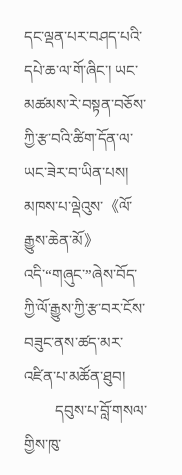དང་ལྡན་པར་བཤད་པའི་དཔེ་ཆ་ལ་གོ་ཞིང་། ཡང་མཚམས་རེ་བསྟན་བཅོས་ཀྱི་རྩ་བའི་ཚིག་དོན་ལ་ཡང་ཟེར་བ་ཡིན་པས། མཁས་པ་ལྡེའུས་《ལོ་རྒྱུས་ཆེན་མོ》འདི་“གཞུང་”ཞེས་བོད་ཀྱི་ལོ་རྒྱུས་ཀྱི་རྩ་བར་ངོས་བཟུང་ནས་ཚད་མར་འཛིན་པ་མཚོན་ཐུབ།
        དབུས་པ་བློ་གསལ་གྱིས་ཁུ་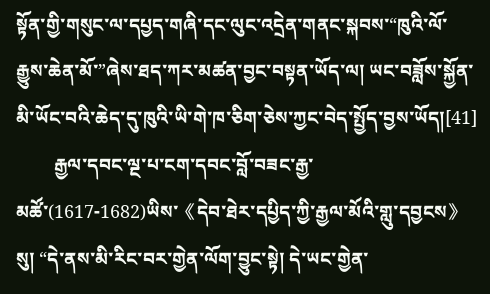སྟོན་གྱི་གསུང་ལ་དཔྱད་གཞི་དང་ལུང་འདྲེན་གནང་སྐབས་“ཁུའི་ལོ་རྒྱུས་ཆེན་མོ་”ཞེས་ཐད་ཀར་མཚན་བྱང་བསྟན་ཡོད་ལ། ཡང་བཟློས་སྐྱོན་མི་ཡོང་བའི་ཆེད་དུ་ཁུའི་ཡི་གེ་ཁ་ཅིག་ཅེས་ཀྱང་བེད་སྤྱོད་བྱས་ཡོད།[41]
        རྒྱལ་དབང་ལྔ་པ་ངག་དབང་བློ་བཟང་རྒྱ་མཚོ་(1617-1682)ཡིས་《དེབ་ཐེར་དཔྱིད་ཀྱི་རྒྱལ་མོའི་གླུ་དབྱངས》སུ། “དེ་ནས་མི་རིང་བར་གྱེན་ལོག་བྱུང་སྟེ། དེ་ཡང་གྱེན་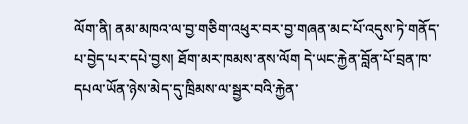ལོག་ནི། ནམ་མཁའ་ལ་བྱ་གཅིག་འཕུར་བར་བྱ་གཞན་མང་པོ་འདུས་ཏེ་གནོད་པ་བྱེད་པར་དཔེ་བྱས། ཐོག་མར་ཁམས་ནས་ལོག དེ་ཡང་རྐྱེན་བློན་པོ་བྲན་ཁ་དཔལ་ཡོན་ཉེས་མེད་དུ་ཁྲིམས་ལ་སྦྱར་བའི་རྐྱེན་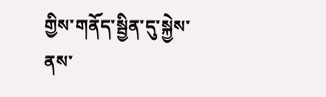གྱིས་གནོད་སྦྱིན་དུ་སྐྱེས་ནས་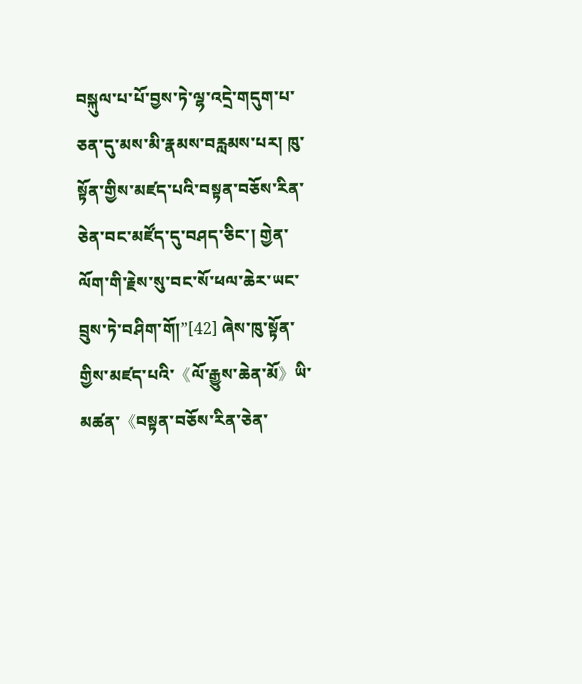བསྐུལ་པ་པོ་བྱས་ཏེ་ལྷ་འདྲེ་གདུག་པ་ཅན་དུ་མས་མི་རྣམས་བརླམས་པར། ཁུ་སྟོན་གྱིས་མཛད་པའི་བསྟན་བཅོས་རིན་ཅེན་བང་མཛོད་དུ་བཤད་ཅིང་། གྱེན་ལོག་གི་རྗེས་སུ་བང་སོ་ཕལ་ཆེར་ཡང་བྲུས་ཏེ་བཤིག་གོ།”[42] ཞེས་ཁུ་སྟོན་གྱིས་མཛད་པའི་《ལོ་རྒྱུས་ཆེན་མོ》ཡི་མཚན་《བསྟན་བཅོས་རིན་ཅེན་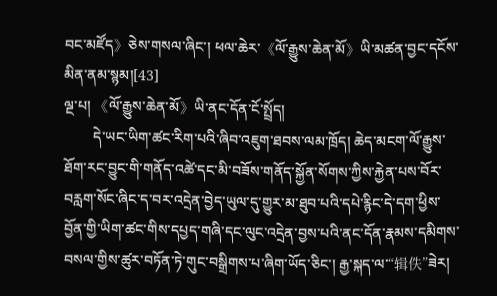བང་མཛོད》ཅེས་གསལ་ཞིང་། ཕལ་ཆེར་《ལོ་རྒྱུས་ཆེན་མོ》ཡི་མཚན་བྱང་དངོས་མིན་ནམ་སྙམ།[43]
ལྔ་པ། 《ལོ་རྒྱུས་ཆེན་མོ》ཡི་ནང་དོན་ངོ་སྤྲོད།
        དེ་ཡང་ཡིག་ཚང་རིག་པའི་ཞིབ་འཇུག་ཐབས་ལམ་ཁྲོད། ཆེད་མངག་ལོ་རྒྱུས་ཐོག་རང་བྱུང་གི་གནོད་འཚེ་དང་མི་བཟོས་གནོད་སྐྱོན་སོགས་ཀྱིས་རྐྱེན་པས་བོར་བརླག་སོང་ཞིང་ད་བར་འདྲེན་བྱེད་ཡུལ་དུ་གྱུར་མ་ཐུབ་པའི་དཔེ་རྙིང་དེ་དག་ཕྱིས་བྱོན་གྱི་ཡིག་ཚང་གིས་དཔྱད་གཞི་དང་ལུང་འདྲེན་བྱས་པའི་ནང་དོན་རྣམས་དམིགས་བསལ་གྱིས་ཚུར་བཏོན་ཏེ་གུང་བསྒྲིགས་པ་ཞིག་ཡོད་ཅིང་། རྒྱ་སྐད་ལ་“辑佚”ཟེར།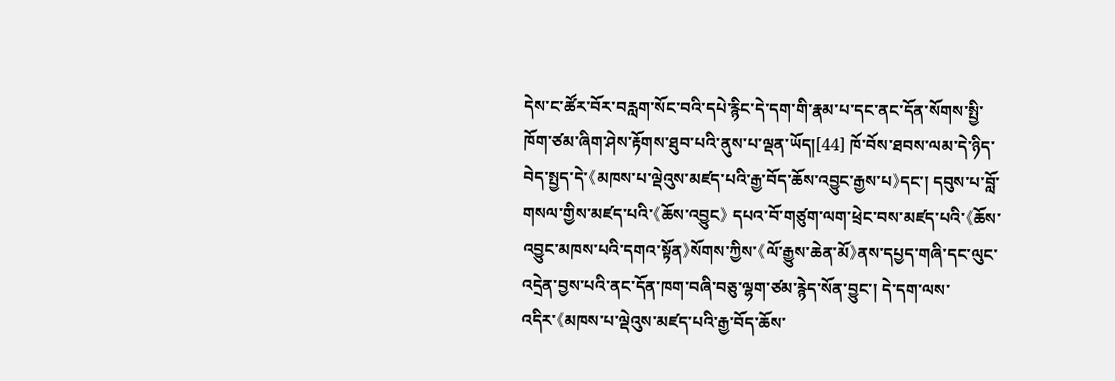དེས་ང་ཚོར་བོར་བརླག་སོང་བའི་དཔེ་རྙིང་དེ་དག་གི་རྣམ་པ་དང་ནང་དོན་སོགས་སྤྱི་ཁོག་ཙམ་ཞིག་ཤེས་རྟོགས་ཐུབ་པའི་ནུས་པ་ལྡན་ཡོད།[44] ཁོ་བོས་ཐབས་ལམ་དེ་ཉིད་བེད་སྤྱད་དེ་《མཁས་པ་ལྡེའུས་མཛད་པའི་རྒྱ་བོད་ཆོས་འབྱུང་རྒྱས་པ》དང་། དབུས་པ་བློ་གསལ་གྱིས་མཛད་པའི་《ཆོས་འབྱུང》 དཔའ་བོ་གཙུག་ལག་ཕྲེང་བས་མཛད་པའི་《ཆོས་འབྱུང་མཁས་པའི་དགའ་སྟོན》སོགས་ཀྱིས་《ལོ་རྒྱུས་ཆེན་མོ》ནས་དཔྱད་གཞི་དང་ལུང་འདྲེན་བྱས་པའི་ནང་དོན་ཁག་བཞི་བཅུ་ལྷག་ཙམ་རྙེད་སོན་བྱུང་། དེ་དག་ལས་འདིར་《མཁས་པ་ལྡེའུས་མཛད་པའི་རྒྱ་བོད་ཆོས་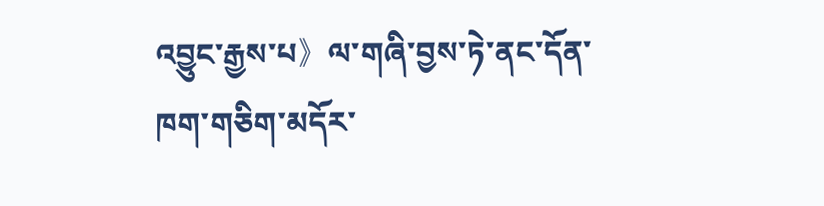འབྱུང་རྒྱས་པ》ལ་གཞི་བྱས་ཏེ་ནང་དོན་ཁག་གཅིག་མདོར་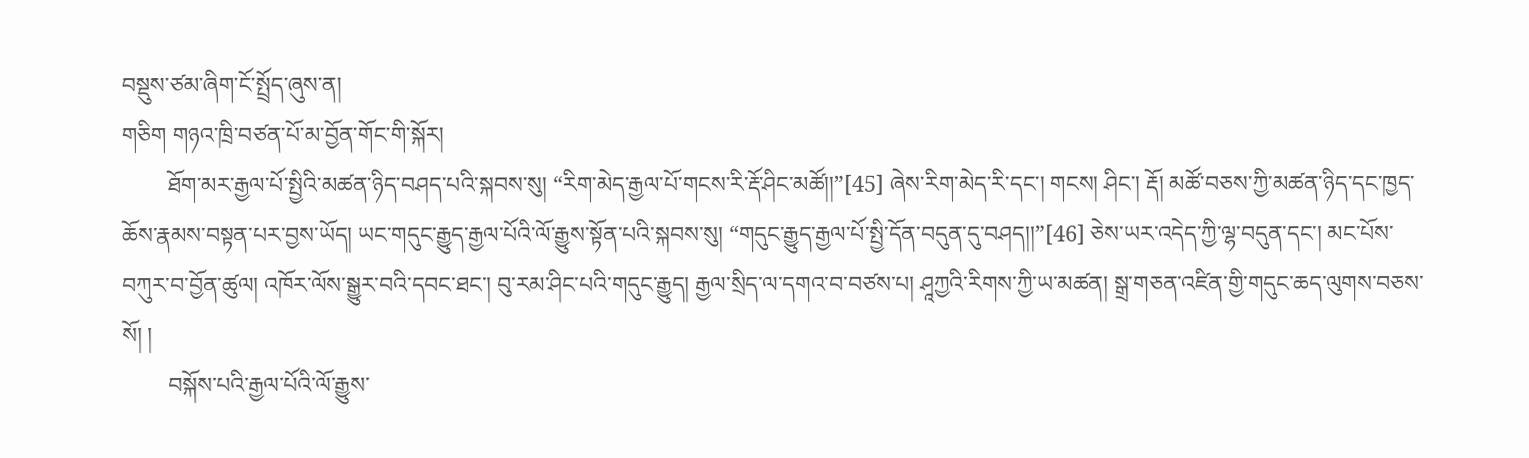བསྡུས་ཙམ་ཞིག་ངོ་སྤྲོད་ཞུས་ན།
གཅིག གཉའ་ཁྲི་བཙན་པོ་མ་བྱོན་གོང་གི་སྐོར།
        ཐོག་མར་རྒྱལ་པོ་སྤྱིའི་མཚན་ཉིད་བཤད་པའི་སྐབས་སུ། “རིག་མེད་རྒྱལ་པོ་གངས་རི་རྡོ་ཤིང་མཚོ།།”[45] ཞེས་རིག་མེད་རི་དང་། གངས། ཤིང་། རྡོ། མཚོ་བཅས་ཀྱི་མཚན་ཉིད་དང་ཁྱད་ཆོས་རྣམས་བསྟན་པར་བྱས་ཡོད། ཡང་གདུང་རྒྱུད་རྒྱལ་པོའི་ལོ་རྒྱུས་སྟོན་པའི་སྐབས་སུ། “གདུང་རྒྱུད་རྒྱལ་པོ་སྤྱི་དོན་བདུན་དུ་བཤད།།”[46] ཅེས་ཡར་འདེད་ཀྱི་ལྷ་བདུན་དང་། མང་པོས་བཀུར་བ་བྱོན་ཚུལ། འཁོར་ལོས་སྒྱུར་བའི་དབང་ཐང་། བུ་རམ་ཤིང་པའི་གདུང་རྒྱུད། རྒྱལ་སྲིད་ལ་དགའ་བ་བཙས་པ། ཤཱཀྱའི་རིགས་ཀྱི་ཡ་མཚན། སྒྲ་གཅན་འཛིན་གྱི་གདུང་ཆད་ལུགས་བཅས་སོ། །
        བསྐོས་པའི་རྒྱལ་པོའི་ལོ་རྒྱུས་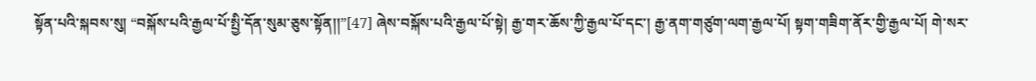སྟོན་པའི་སྐབས་སུ། “བསྐོས་པའི་རྒྱལ་པོ་སྤྱི་དོན་སུམ་ཅུས་སྟོན།།”[47] ཞེས་བསྐོས་པའི་རྒྱལ་པོ་སྟེ། རྒྱ་གར་ཆོས་ཀྱི་རྒྱལ་པོ་དང་། རྒྱ་ནག་གཙུག་ལག་རྒྱལ་པོ། སྟག་གཟིག་ནོར་གྱི་རྒྱལ་པོ། གེ་སར་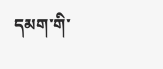དམག་གི་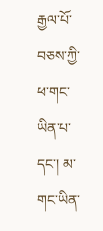རྒྱལ་པོ་བཅས་ཀྱི་ཕ་གང་ཡིན་པ་དང་། མ་གང་ཡིན་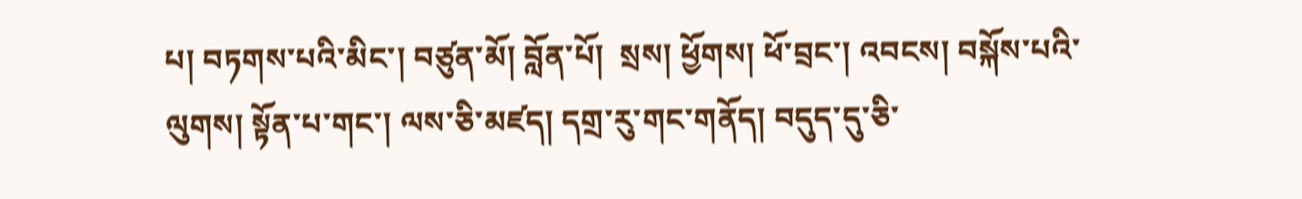པ། བཏགས་པའི་མིང་། བཙུན་མོ། བློན་པོ།  སྲས། ཕྱོགས། ཕོ་བྲང་། འབངས། བསྐོས་པའི་ལུགས། སྟོན་པ་གང་། ལས་ཅི་མཛད། དགྲ་རུ་གང་གནོད། བདུད་དུ་ཅི་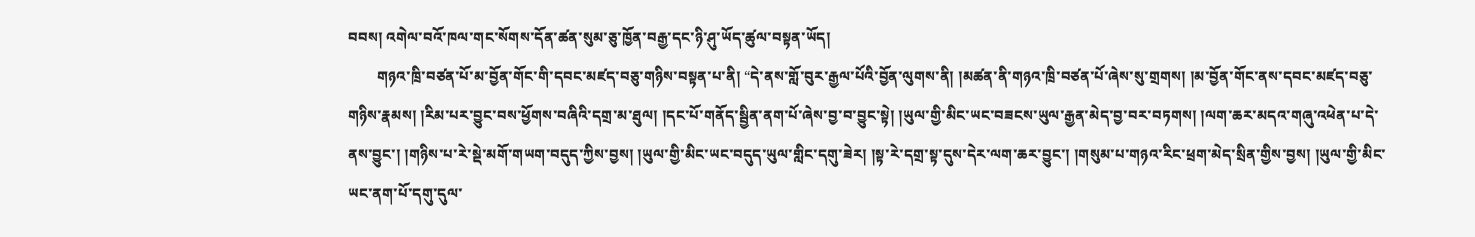བབས། འགེལ་བའོ་ཁལ་གང་སོགས་དོན་ཚན་སུམ་ཅུ་ཁྱོན་བརྒྱ་དང་ཉི་ཤུ་ཡོད་ཚུལ་བསྟན་ཡོད།
        གཉའ་ཁྲི་བཙན་པོ་མ་བྱོན་གོང་གི་དབང་མཛད་བཅུ་གཉིས་བསྟན་པ་ནི། “དེ་ནས་གློ་བུར་རྒྱལ་པོའི་བྱོན་ལུགས་ནི། །མཚན་ནི་གཉའ་ཁྲི་བཙན་པོ་ཞེས་སུ་གྲགས། །མ་བྱོན་གོང་ནས་དབང་མཛད་བཅུ་གཉིས་རྣམས། །རིམ་པར་བྱུང་བས་ཕྱོགས་བཞིའི་དགྲ་མ་ཐུལ། །དང་པོ་གནོད་སྦྱིན་ནག་པོ་ཞེས་བྱ་བ་བྱུང་སྟེ། །ཡུལ་གྱི་མིང་ཡང་བཟངས་ཡུལ་རྒྱན་མེད་བྱ་བར་བཏགས། །ལག་ཆར་མདའ་གཞུ་འཕེན་པ་དེ་ནས་བྱུང་། །གཉིས་པ་རེ་སྡེ་མགོ་གཡག་བདུད་ཀྱིས་བྱས། །ཡུལ་གྱི་མིང་ཡང་བདུད་ཡུལ་གླིང་དགུ་ཟེར། །སྟ་རེ་དགྲ་སྟ་དུས་དེར་ལག་ཆར་བྱུང་། །གསུམ་པ་གཉའ་རིང་ཕྲག་མེད་སྲིན་གྱིས་བྱས། །ཡུལ་གྱི་མིང་ཡང་ནག་པོ་དགུ་དུལ་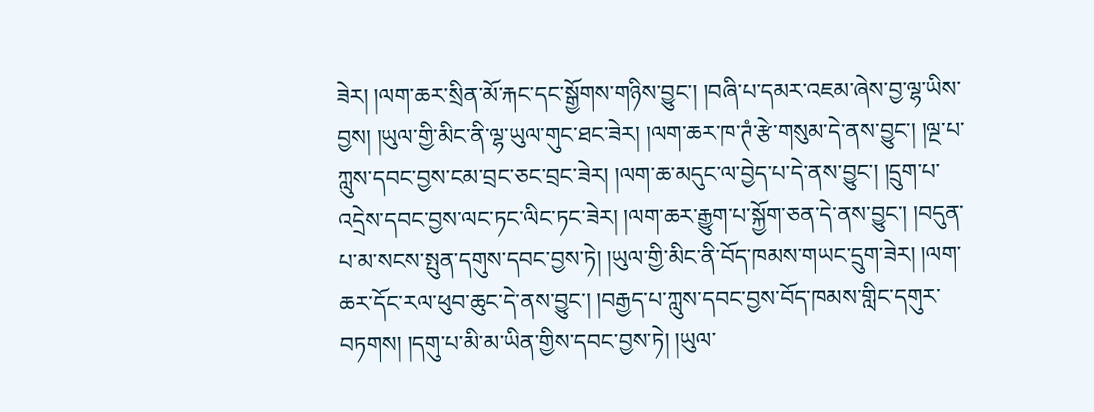ཟེར། །ལག་ཆར་སྲིན་མོ་རྐང་དང་སྒྱོགས་གཉིས་བྱུང་། །བཞི་པ་དམར་འཇམ་ཞེས་བྱ་ལྷ་ཡིས་བྱས། །ཡུལ་གྱི་མིང་ནི་ལྷ་ཡུལ་གུང་ཐང་ཟེར། །ལག་ཆར་ཁ་ཊཾ་རྩེ་གསུམ་དེ་ནས་བྱུང་། །ལྔ་པ་ཀླུས་དབང་བྱས་ངམ་བྲང་ཅང་བྲང་ཟེར། །ལག་ཆ་མདུང་ལ་བྱེད་པ་དེ་ནས་བྱུང་། །དྲུག་པ་འདྲེས་དབང་བྱས་ལང་ཏང་ལིང་ཏང་ཟེར། །ལག་ཆར་རྒྱུག་པ་སྐྱོག་ཅན་དེ་ནས་བྱུང་། །བདུན་པ་མ་སངས་སྤུན་དགུས་དབང་བྱས་ཏེ། །ཡུལ་གྱི་མིང་ནི་བོད་ཁམས་གཡང་དྲུག་ཟེར། །ལག་ཆར་དོང་རལ་ཕུབ་ཆུང་དེ་ནས་བྱུང་། །བརྒྱད་པ་ཀླུས་དབང་བྱས་བོད་ཁམས་གླིང་དགུར་བཏགས། །དགུ་པ་མི་མ་ཡིན་གྱིས་དབང་བྱས་ཏེ། །ཡུལ་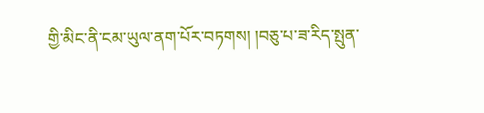གྱི་མིང་ནི་ངམ་ཡུལ་ནག་པོར་བཏགས། །བཅུ་པ་ཟ་རིད་སྤུན་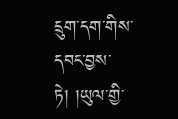དྲུག་དག་གིས་དབང་བྱས་ཏེ། །ཡུལ་གྱི་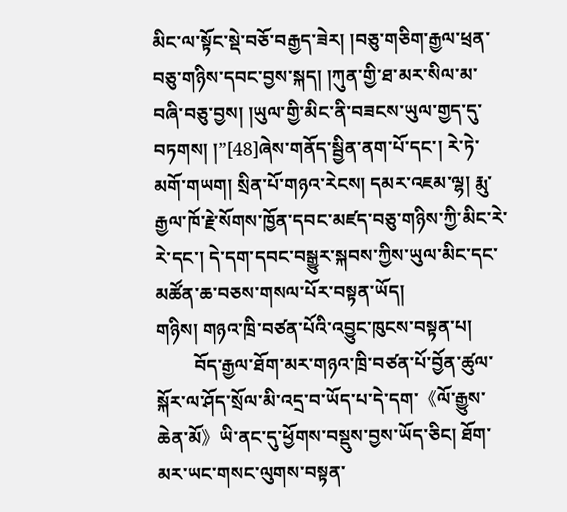མིང་ལ་སྟོང་སྡེ་བཅོ་བརྒྱད་ཟེར། །བཅུ་གཅིག་རྒྱལ་ཕྲན་བཅུ་གཉིས་དབང་བྱས་སྐད། །ཀུན་གྱི་ཐ་མར་སིལ་མ་བཞི་བཅུ་བྱས། །ཡུལ་གྱི་མིང་ནི་བཟངས་ཡུལ་གྱད་དུ་བཏགས། །”[48]ཞེས་གནོད་སྦྱིན་ནག་པོ་དང་། རེ་ཏེ་མགོ་གཡག། སྲིན་པོ་གཉའ་རེངས། དམར་འཇམ་ལྷ། རྨུ་རྒྱལ་ཁོ་རྗེ་སོགས་ཁྱོན་དབང་མཛད་བཅུ་གཉིས་ཀྱི་མིང་རེ་རེ་དང་། དེ་དག་དབང་བསྒྱུར་སྐབས་ཀྱིས་ཡུལ་མིང་དང་མཚོན་ཆ་བཅས་གསལ་པོར་བསྟན་ཡོད།
གཉིས། གཉའ་ཁྲི་བཙན་པོའི་འབྱུང་ཁུངས་བསྟན་པ།
        བོད་རྒྱལ་ཐོག་མར་གཉའ་ཁྲི་བཙན་པོ་བྱོན་ཚུལ་སྐོར་ལ་ཤོད་སྲོལ་མི་འདྲ་བ་ཡོད་པ་དེ་དག་《ལོ་རྒྱུས་ཆེན་མོ》ཡི་ནང་དུ་ཕྱོགས་བསྡུས་བྱས་ཡོད་ཅིང། ཐོག་མར་ཡང་གསང་ལུགས་བསྟན་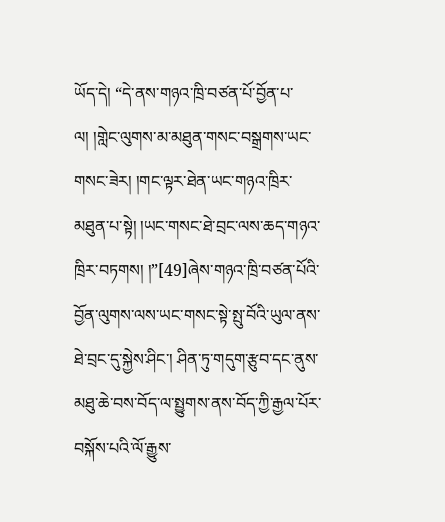ཡོད་དེ། “དེ་ནས་གཉའ་ཁྲི་བཙན་པོ་བྱོན་པ་ལ། །གླེང་ལུགས་མ་མཐུན་གསང་བསྒྲགས་ཡང་གསང་ཟེར། །གང་ལྟར་ཐེན་ཡང་གཉའ་ཁྲིར་མཐུན་པ་སྟེ། །ཡང་གསང་ཐེ་བྲང་ལས་ཆད་གཉའ་ཁྲིར་བཏགས། །”[49]ཞེས་གཉའ་ཁྲི་བཙན་པོའི་བྱོན་ལུགས་ལས་ཡང་གསང་སྟེ་སྤུ་བོའི་ཡུལ་ནས་ཐེ་བྲང་དུ་སྐྱེས་ཤིང་། ཤིན་ཏུ་གདུག་རྩུབ་དང་ནུས་མཐུ་ཆེ་བས་བོད་ལ་སྤྱུགས་ནས་བོད་ཀྱི་རྒྱལ་པོར་བསྐོས་པའི་ལོ་རྒྱུས་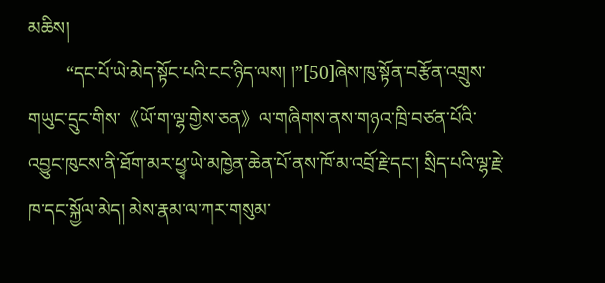མཆིས།
        “དང་པོ་ཡེ་མེད་སྟོང་པའི་ངང་ཉིད་ལས། །”[50]ཞེས་ཁུ་སྟོན་བརྩོན་འགྲུས་གཡུང་དྲུང་གིས་《ཡོ་ག་ལྷ་གྱེས་ཅན》ལ་གཞིགས་ནས་གཉའ་ཁྲི་བཙན་པོའི་འབྱུང་ཁུངས་ནི་ཐོག་མར་ཕྱྭ་ཡེ་མཁྱེན་ཆེན་པོ་ནས་ཁོ་མ་འབྲོ་རྗེ་དང་། སྲིད་པའི་ལྷ་རྗེ་ཁ་དང་སྐྱོལ་མེད། མེས་རྣམ་ལ་ཀར་གསུམ་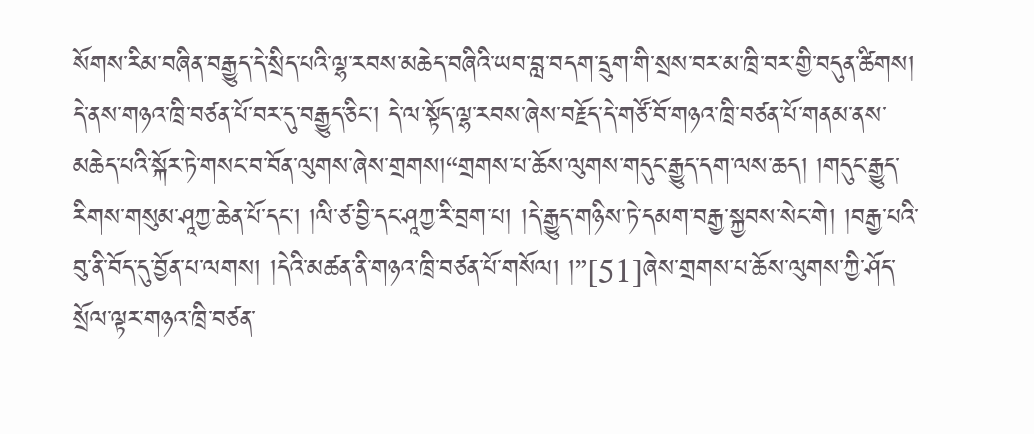སོགས་རིམ་བཞིན་བརྒྱུད་དེ་སྲིད་པའི་ལྷ་རབས་མཆེད་བཞིའི་ཡབ་བླ་བདག་དྲུག་གི་སྲས་བར་མ་ཁྲི་བར་གྱི་བདུན་ཚིགས། དེ་ནས་གཉའ་ཁྲི་བཙན་པོ་བར་དུ་བརྒྱུད་ཅིང་། དེ་ལ་སྟོད་ལྷ་རབས་ཞེས་བརྗོད་དེ་གཙོ་བོ་གཉའ་ཁྲི་བཙན་པོ་གནམ་ནས་མཆེད་པའི་སྐོར་ཏེ་གསང་བ་བོན་ལུགས་ཞེས་གྲགས།“གྲགས་པ་ཆོས་ལུགས་གདུང་རྒྱུད་དག་ལས་ཆད། །གདུང་རྒྱུད་རིགས་གསུམ་ཤཱཀྱ་ཆེན་པོ་དང་། །ལི་ཙ་བྱི་དང་ཤཱཀྱ་རི་བྲག་པ། །དེ་རྒྱུད་གཉིས་ཏེ་དམག་བརྒྱ་སྐྱབས་སེང་གེ། །བརྒྱ་པའི་བུ་ནི་བོད་དུ་བྱོན་པ་ལགས། །དེའི་མཚན་ནི་གཉའ་ཁྲི་བཙན་པོ་གསོལ། །”[51]ཞེས་གྲགས་པ་ཆོས་ལུགས་ཀྱི་ཤོད་སྲོལ་ལྟར་གཉའ་ཁྲི་བཙན་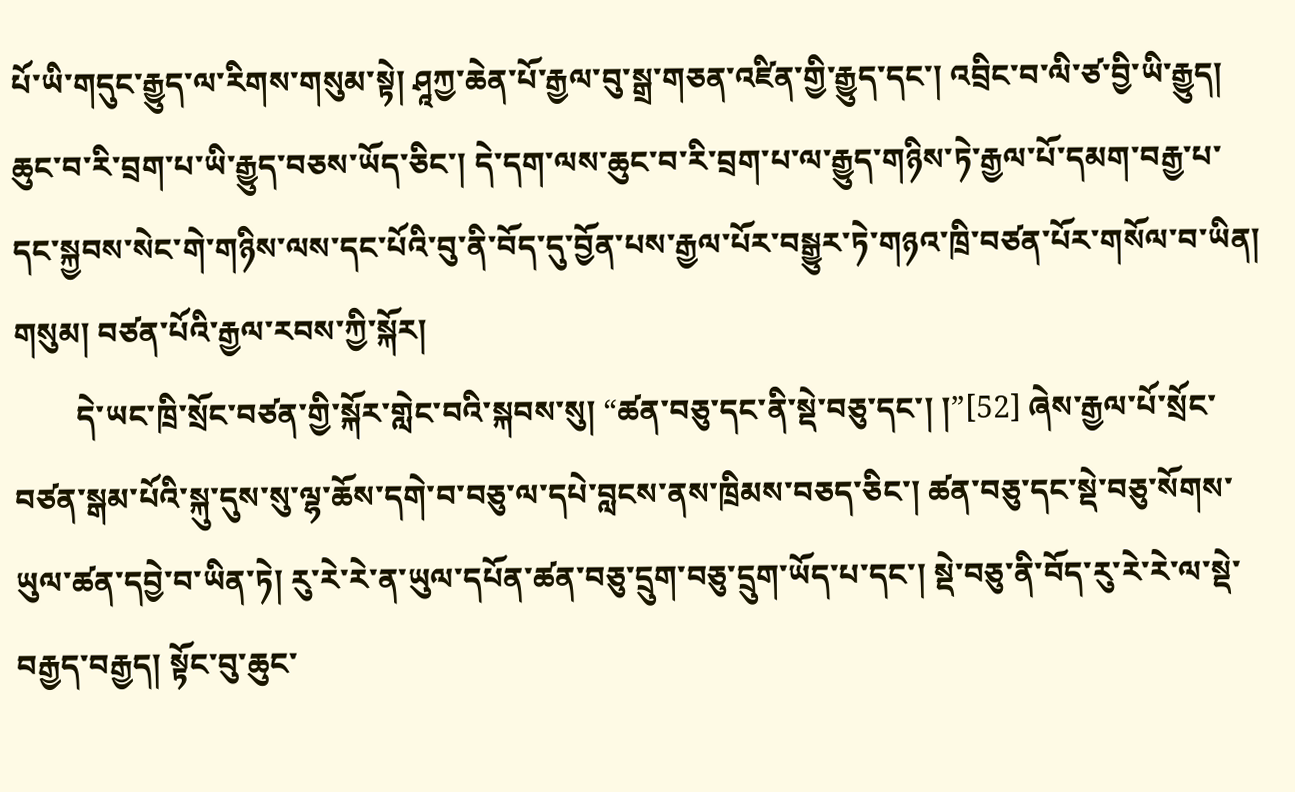པོ་ཡི་གདུང་རྒྱུད་ལ་རིགས་གསུམ་སྟེ། ཤཱཀྱ་ཆེན་པོ་རྒྱལ་བུ་སྒྲ་གཅན་འཛིན་གྱི་རྒྱུད་དང་། འབྲིང་བ་ལི་ཙ་བྱི་ཡི་རྒྱུད། ཆུང་བ་རི་བྲག་པ་ཡི་རྒྱུད་བཅས་ཡོད་ཅིང་། དེ་དག་ལས་ཆུང་བ་རི་བྲག་པ་ལ་རྒྱུད་གཉིས་ཏེ་རྒྱལ་པོ་དམག་བརྒྱ་པ་དང་སྐྱབས་སེང་གེ་གཉིས་ལས་དང་པོའི་བུ་ནི་བོད་དུ་བྱོན་པས་རྒྱལ་པོར་བསྒྱུར་ཏེ་གཉའ་ཁྲི་བཙན་པོར་གསོལ་བ་ཡིན།
གསུམ། བཙན་པོའི་རྒྱལ་རབས་ཀྱི་སྐོར།
        དེ་ཡང་ཁྲི་སྲོང་བཙན་གྱི་སྐོར་གླེང་བའི་སྐབས་སུ། “ཚན་བཅུ་དང་ནི་སྡེ་བཅུ་དང་། །”[52] ཞེས་རྒྱལ་པོ་སྲོང་བཙན་སྒམ་པོའི་སྐུ་དུས་སུ་ལྷ་ཆོས་དགེ་བ་བཅུ་ལ་དཔེ་བླངས་ནས་ཁྲིམས་བཅད་ཅིང་། ཚན་བཅུ་དང་སྡེ་བཅུ་སོགས་ཡུལ་ཚན་དབྱེ་བ་ཡིན་ཏེ། རུ་རེ་རེ་ན་ཡུལ་དཔོན་ཚན་བཅུ་དྲུག་བཅུ་དྲུག་ཡོད་པ་དང་། སྡེ་བཅུ་ནི་བོད་རུ་རེ་རེ་ལ་སྡེ་བརྒྱད་བརྒྱད། སྟོང་བུ་ཆུང་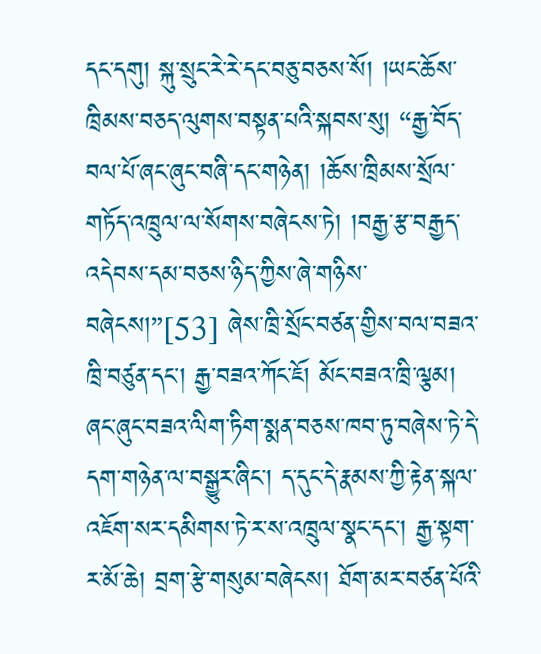དང་དགུ། སྐུ་སྲུང་རེ་རེ་དང་བཅུ་བཅས་སོ། །ཡང་ཆོས་ཁྲིམས་བཅད་ལུགས་བསྟན་པའི་སྐབས་སུ། “རྒྱ་བོད་བལ་པོ་ཞང་ཞུང་བཞི་དང་གཉེན། །ཆོས་ཁྲིམས་སྲོལ་གཏོད་འཁྲུལ་ལ་སོགས་བཞེངས་ཏེ། །བརྒྱ་རྩ་བརྒྱད་འདེབས་དམ་བཅས་ཉིད་ཀྱིས་ཞེ་གཉིས་བཞེངས།”[53] ཞེས་ཁྲི་སྲོང་བཙན་གྱིས་བལ་བཟའ་ཁྲི་བཙུན་དང་། རྒྱ་བཟའ་ཀོང་ཇོ། མོང་བཟའ་ཁྲི་ལྕམ། ཞང་ཞུང་བཟའ་ལིག་ཏིག་སྨན་བཅས་ཁབ་ཏུ་བཞེས་ཏེ་དེ་དག་གཉེན་ལ་བསྒྱུར་ཞིང་། ད་དུང་དེ་རྣམས་ཀྱི་རྟེན་སྐལ་འཇོག་སར་དམིགས་ཏེ་ར་ས་འཁྲུལ་སྣང་དང་། རྒྱ་སྟག་ར་མོ་ཆེ། བྲག་རྩེ་གསུམ་བཞེངས། ཐོག་མར་བཙན་པོའི་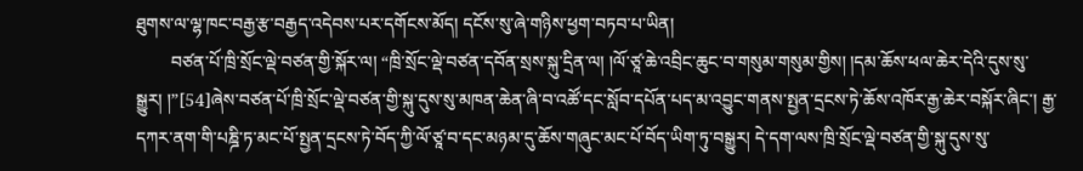ཐུགས་ལ་ལྷ་ཁང་བརྒྱ་རྩ་བརྒྱད་འདེབས་པར་དགོངས་མོད། དངོས་སུ་ཞེ་གཉིས་ཕྱག་བཏབ་པ་ཡིན།
        བཙན་པོ་ཁྲི་སྲོང་ལྡེ་བཙན་གྱི་སྐོར་ལ། “ཁྲི་སྲོང་ལྡེ་བཙན་དབོན་སྲས་སྐུ་དྲིན་ལ། །ལོ་ཙཱ་ཆེ་འབྲིང་ཆུང་བ་གསུམ་གསུམ་གྱིས། །དམ་ཆོས་ཕལ་ཆེར་དེའི་དུས་སུ་སྒྱུར། །”[54]ཞེས་བཙན་པོ་ཁྲི་སྲོང་ལྡེ་བཙན་གྱི་སྐུ་དུས་སུ་མཁན་ཆེན་ཞི་བ་འཚོ་དང་སློབ་དཔོན་པད་མ་འབྱུང་གནས་སྤྱན་དྲངས་ཏེ་ཆོས་འཁོར་རྒྱ་ཆེར་བསྐོར་ཞིང་། རྒྱ་དཀར་ནག་གི་པཎྜི་ཏ་མང་པོ་སྤྱན་དྲངས་ཏེ་བོད་ཀྱི་ལོ་ཙཱ་བ་དང་མཉམ་དུ་ཆོས་གཞུང་མང་པོ་བོད་ཡིག་ཏུ་བསྒྱུར། དེ་དག་ལས་ཁྲི་སྲོང་ལྡེ་བཙན་གྱི་སྐུ་དུས་སུ་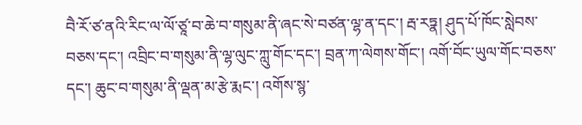བཻ་རོ་ཙ་ནའི་རིང་ལ་ལོ་ཙཱ་བ་ཆེ་བ་གསུམ་ནི་ཞང་སེ་བཙན་ལྷ་ན་དང་། རྦ་རཏྣ། ཤུད་པོ་ཁོང་སླེབས་བཅས་དང་། འབྲིང་བ་གསུམ་ནི་ལྷ་ལུང་ཀླུ་གོང་དང་། བྲན་ཀ་ལེགས་གོང་། འགོ་བོང་ཡུལ་གོང་བཅས་དང་། ཆུང་བ་གསུམ་ནི་ལྡན་མ་རྩེ་རྨང་། འགོས་སྙ་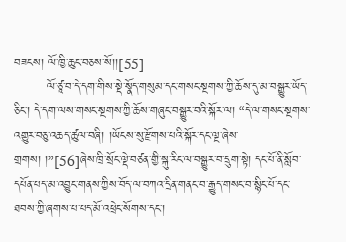བཟངས། ལོ་ཁྱི་ཆུང་བཅས་སོ།།[55]
        ལོ་ཙཱ་བ་དེ་དག་གིས་སྡེ་སྣོད་གསུམ་དང་གསང་སྔགས་ཀྱི་ཆོས་དུ་མ་བསྒྱུར་ཡོད་ཅིང་། དེ་དག་ལས་གསང་སྔགས་ཀྱི་ཆོས་གཞུང་བསྒྱུར་བའི་སྐོར་ལ། “དེ་ལ་གསང་སྔགས་འགྱུར་བཅུ་འཆད་ཚུལ་བཞི། །ཡོངས་སུ་རྫོགས་པའི་སྐོར་དང་ལྔ་ཞེས་གྲགས། །”[56]ཞེས་ཁྲི་སྲོང་ལྡེ་བཙན་གྱི་སྐུ་རིང་ལ་བསྒྱུར་བ་དྲུག་སྟེ། དང་པོ་ནི་སློབ་དཔོན་པད་མ་འབྱུང་གནས་ཀྱིས་བོད་ལ་བཀའ་དྲིན་གནང་བ་རྒྱུད་གསང་བ་སྙིང་པོ་དང་ཐབས་ཀྱི་ཞགས་པ་པད་མོ་འཕྲེང་སོགས་དང་།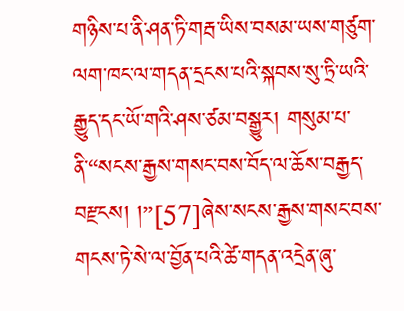གཉིས་པ་ནི་ཤན་ཏི་གརྦ་ཡིས་བསམ་ཡས་གཙུག་ལག་ཁང་ལ་གདན་དྲངས་པའི་སྐབས་སུ་ཏྲི་ཡའི་རྒྱུད་དང་ཡོ་གའི་ཤས་ཙམ་བསྒྱུར། གསུམ་པ་ནི་“སངས་རྒྱས་གསང་བས་བོད་ལ་ཆོས་བརྒྱད་བརྫངས། །”[57]ཞེས་སངས་རྒྱས་གསང་བས་གངས་ཏེ་སེ་ལ་བྱོན་པའི་ཚེ་གདན་འདྲེན་ཞུ་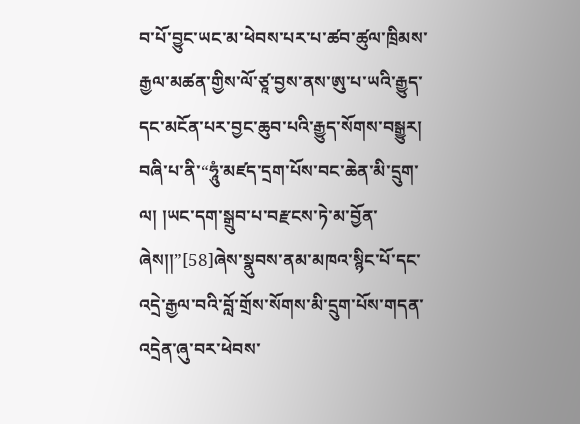བ་པོ་བྱུང་ཡང་མ་ཕེབས་པར་པ་ཚབ་ཚུལ་ཁྲིམས་རྒྱལ་མཚན་གྱིས་ལོ་ཙཱ་བྱས་ནས་ཨུ་པ་ཡའི་རྒྱུད་དང་མངོན་པར་བྱང་ཆུབ་པའི་རྒྱུད་སོགས་བསྒྱུར། བཞི་པ་ནི་“ཧཱུཾ་མཛད་དྲག་པོས་བང་ཆེན་མི་དྲུག་ལ། །ཡང་དག་སྒྲུབ་པ་བརྫངས་ཏེ་མ་བྱོན་ཞེས།།”[58]ཞེས་སྣུབས་ནམ་མཁའ་སྙིང་པོ་དང་འདྲེ་རྒྱལ་བའི་བློ་གྲོས་སོགས་མི་དྲུག་པོས་གདན་འདྲེན་ཞུ་བར་ཕེབས་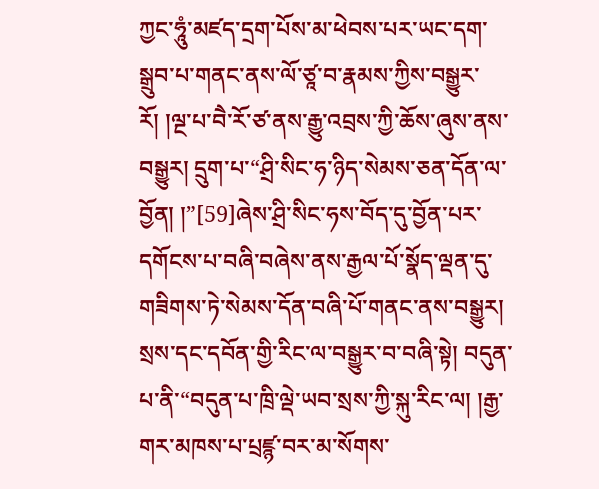ཀྱང་ཧཱུཾ་མཛད་དྲག་པོས་མ་ཕེབས་པར་ཡང་དག་སྒྲུབ་པ་གནང་ནས་ལོ་ཙཱ་བ་རྣམས་ཀྱིས་བསྒྱུར་རོ། །ལྔ་པ་བཻ་རོ་ཙ་ནས་རྒྱུ་འབྲས་ཀྱི་ཆོས་ཞུས་ནས་བསྒྱུར། དྲུག་པ་“ཤྲི་སིང་ཧ་ཉིད་སེམས་ཅན་དོན་ལ་བྱོན། །”[59]ཞེས་ཤྲི་སིང་ཧས་བོད་དུ་བྱོན་པར་དགོངས་པ་བཞི་བཞེས་ནས་རྒྱལ་པོ་སྣོད་ལྡན་དུ་གཟིགས་ཏེ་སེམས་དོན་བཞི་པོ་གནང་ནས་བསྒྱུར། སྲས་དང་དབོན་གྱི་རིང་ལ་བསྒྱུར་བ་བཞི་སྟེ། བདུན་པ་ནི་“བདུན་པ་ཁྲི་ལྡེ་ཡབ་སྲས་ཀྱི་སྐུ་རིང་ལ། །རྒྱ་གར་མཁས་པ་པྲཛྙ་བར་མ་སོགས་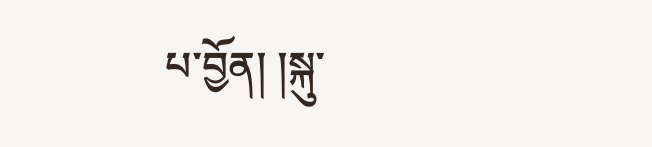པ་བྱོན། །སྐུ་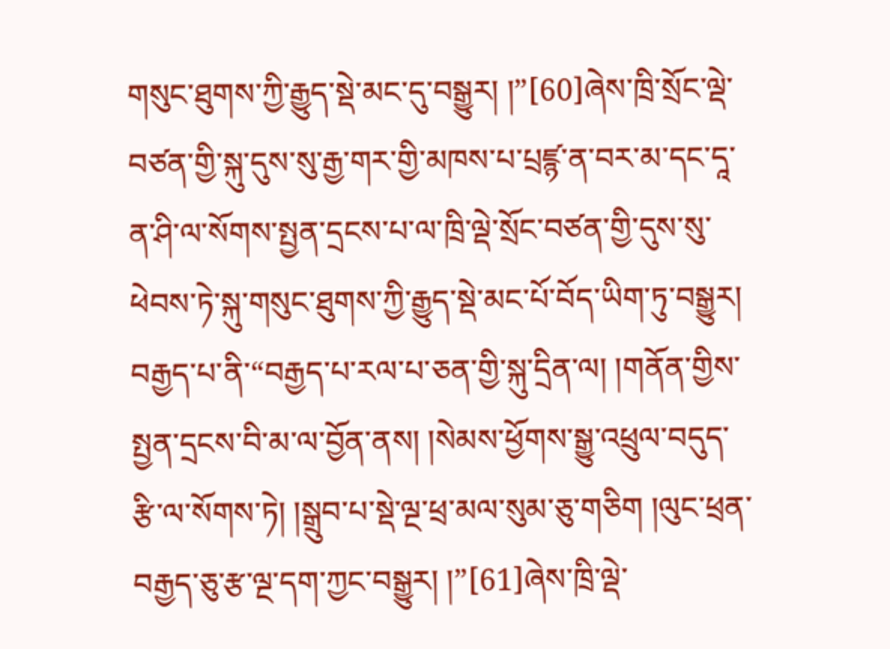གསུང་ཐུགས་ཀྱི་རྒྱུད་སྡེ་མང་དུ་བསྒྱུར། །”[60]ཞེས་ཁྲི་སྲོང་ལྡེ་བཙན་གྱི་སྐུ་དུས་སུ་རྒྱ་གར་གྱི་མཁས་པ་པྲཛྙ་ན་བར་མ་དང་དཱ་ན་ཤི་ལ་སོགས་སྤྱན་དྲངས་པ་ལ་ཁྲི་ལྡེ་སྲོང་བཙན་གྱི་དུས་སུ་ཕེབས་ཏེ་སྐུ་གསུང་ཐུགས་ཀྱི་རྒྱུད་སྡེ་མང་པོ་བོད་ཡིག་ཏུ་བསྒྱུར། བརྒྱད་པ་ནི་“བརྒྱད་པ་རལ་པ་ཅན་གྱི་སྐུ་དྲིན་ལ། །གནོན་གྱིས་སྤྱན་དྲངས་བི་མ་ལ་བྱོན་ནས། །སེམས་ཕྱོགས་སྒྱུ་འཕྲུལ་བདུད་རྩི་ལ་སོགས་ཏེ། །སྒྲུབ་པ་སྡེ་ལྔ་ཕྲ་མལ་སུམ་ཅུ་གཅིག །ལུང་ཕྲན་བརྒྱད་ཅུ་རྩ་ལྔ་དག་ཀྱང་བསྒྱུར། །”[61]ཞེས་ཁྲི་ལྡེ་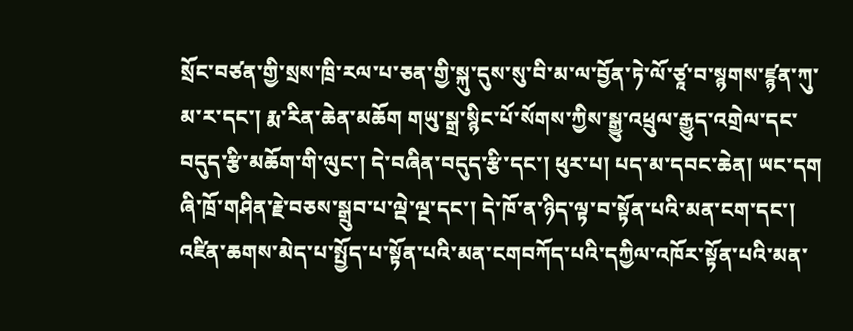སྲོང་བཙན་གྱི་སྲས་ཁྲི་རལ་པ་ཅན་གྱི་སྐུ་དུས་སུ་བི་མ་ལ་བྱོན་ཏེ་ལོ་ཙཱ་བ་སྙགས་ཛྙན་ཀུ་མ་ར་དང་། རྨ་རིན་ཆེན་མཆོག གཡུ་སྒྲ་སྙིང་པོ་སོགས་ཀྱིས་སྒྱུ་འཕྲུལ་རྒྱུད་འགྲེལ་དང་བདུད་རྩི་མཆོག་གི་ལུང་། དེ་བཞིན་བདུད་རྩི་དང་། ཕུར་པ། པད་མ་དབང་ཆེན། ཡང་དག ཞི་ཁྲོ་གཤིན་རྗེ་བཅས་སྒྲུབ་པ་ལྡེ་ལྔ་དང་། དེ་ཁོ་ན་ཉིད་ལྟ་བ་སྟོན་པའི་མན་ངག་དང་། འཛིན་ཆགས་མེད་པ་སྤྱོད་པ་སྟོན་པའི་མན་ངགབཀོད་པའི་དཀྱིལ་འཁོར་སྟོན་པའི་མན་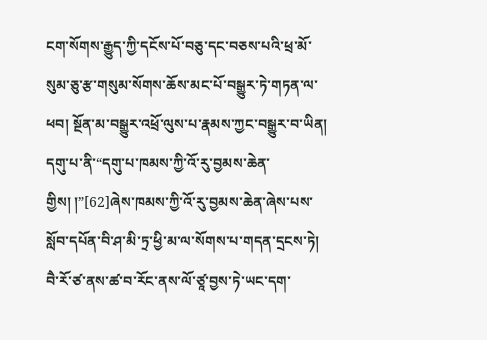ངག་སོགས་རྒྱུད་ཀྱི་དངོས་པོ་བཅུ་དང་བཅས་པའི་ཕྲ་མོ་སུམ་ཅུ་རྩ་གསུམ་སོགས་ཆོས་མང་པོ་བསྒྱུར་ཏེ་གཏན་ལ་ཕབ། སྔོན་མ་བསྒྱུར་འཕྲོ་ལུས་པ་རྣམས་ཀྱང་བསྒྱུར་བ་ཡིན། དགུ་པ་ནི་“དགུ་པ་ཁམས་ཀྱི་འོ་རུ་བྱམས་ཆེན་གྱིས། །”[62]ཞེས་ཁམས་ཀྱི་འོ་རུ་བྱམས་ཆེན་ཞེས་པས་སློབ་དཔོན་བི་ཤ་མི་ཏྲ་ཕྱི་མ་ལ་སོགས་པ་གདན་དྲངས་ཏེ། བཻ་རོ་ཙ་ནས་ཚ་བ་རོང་ནས་ལོ་ཙཱ་བྱས་ཏེ་ཡང་དག་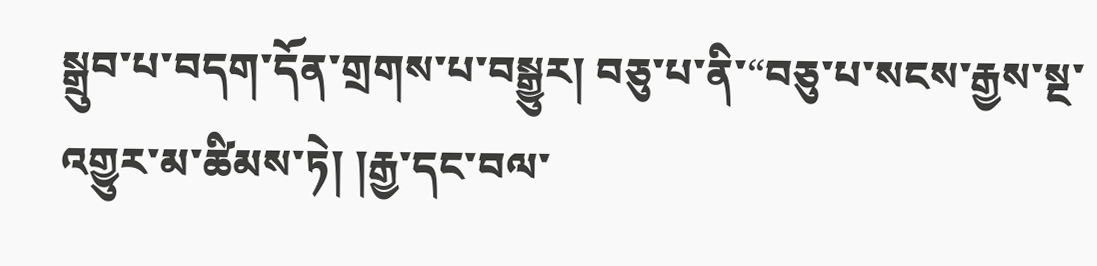སྒྲུབ་པ་བདག་དོན་གྲགས་པ་བསྒྱུར། བཅུ་པ་ནི་“བཅུ་པ་སངས་རྒྱས་སྔ་འགྱུར་མ་ཚིམས་ཏེ། །རྒྱ་དང་བལ་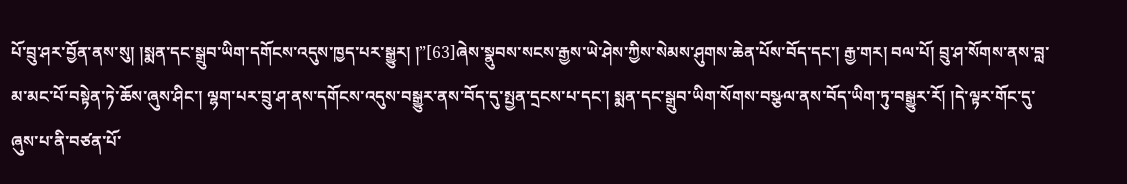པོ་བྲུ་ཤར་བྱོན་ནས་སུ། །སྨན་དང་སྒྲུབ་ཡིག་དགོངས་འདུས་ཁྱད་པར་སྒྱུར། །”[63]ཞེས་སྣུབས་སངས་རྒྱས་ཡེ་ཤེས་ཀྱིས་སེམས་ཤུགས་ཆེན་པོས་བོད་དང་། རྒྱ་གར། བལ་པོ། བྲུ་ཤ་སོགས་ནས་བླ་མ་མང་པོ་བསྟེན་ཏེ་ཆོས་ཞུས་ཤིང་། ལྷག་པར་བྲུ་ཤ་ནས་དགོངས་འདུས་བསྒྱུར་ནས་བོད་དུ་སྤྱན་དྲངས་པ་དང་། སྨན་དང་སྒྲུབ་ཡིག་སོགས་བསྩལ་ནས་བོད་ཡིག་ཏུ་བསྒྱུར་རོ། །དེ་ལྟར་གོང་དུ་ཞུས་པ་ནི་བཙན་པོ་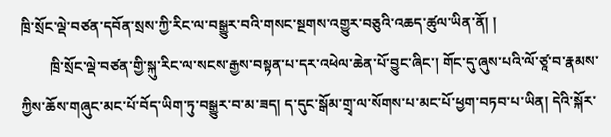ཁྲི་སྲོང་ལྡེ་བཙན་དབོན་སྲས་ཀྱི་རིང་ལ་བསྒྱུར་བའི་གསང་སྔགས་འགྱུར་བཅུའི་འཆད་ཚུལ་ཡིན་ནོ། །
        ཁྲི་སྲོང་ལྡེ་བཙན་གྱི་སྐུ་རིང་ལ་སངས་རྒྱས་བསྟན་པ་དར་འཕེལ་ཆེན་པོ་བྱུང་ཞིང་། གོང་དུ་ཞུས་པའི་ལོ་ཙཱ་བ་རྣམས་ཀྱིས་ཆོས་གཞུང་མང་པོ་བོད་ཡིག་ཏུ་བསྒྱུར་བ་མ་ཟད། ད་དུང་སྒོམ་གྲྭ་ལ་སོགས་པ་མང་པོ་ཕྱག་བཏབ་པ་ཡིན། དེའི་སྐོར་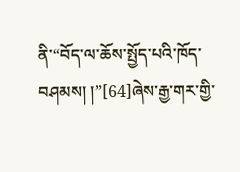ནི་“བོད་ལ་ཆོས་སྤྱོད་པའི་ཁོད་བཤམས། །”[64]ཞེས་རྒྱ་གར་གྱི་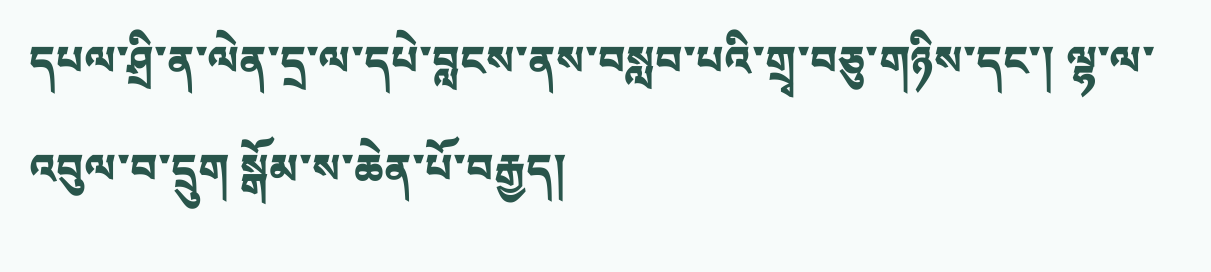དཔལ་ཤྲི་ན་ལེན་དྲ་ལ་དཔེ་བླངས་ནས་བསླབ་པའི་གྲྭ་བཅུ་གཉིས་དང་། ལྷ་ལ་འབུལ་བ་དྲུག སྒོམ་ས་ཆེན་པོ་བརྒྱད།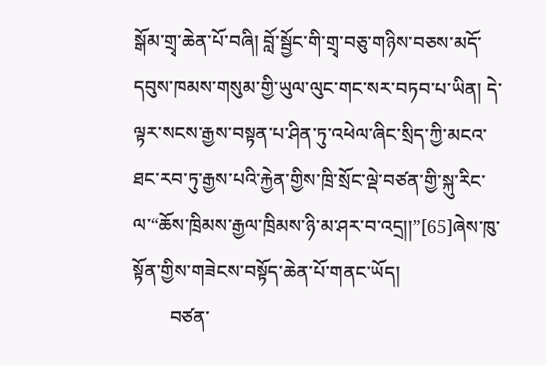སྒོམ་གྲྭ་ཆེན་པོ་བཞི། བློ་སྦྱོང་གི་གྲྭ་བཅུ་གཉིས་བཅས་མདོ་དབུས་ཁམས་གསུམ་གྱི་ཡུལ་ལུང་གང་སར་བཏབ་པ་ཡིན། དེ་ལྟར་སངས་རྒྱས་བསྟན་པ་ཤིན་ཏུ་འཕེལ་ཞིང་སྲིད་ཀྱི་མངའ་ཐང་རབ་ཏུ་རྒྱས་པའི་རྐྱེན་གྱིས་ཁྲི་སྲོང་ལྡེ་བཙན་གྱི་སྐུ་རིང་ལ་“ཆོས་ཁྲིམས་རྒྱལ་ཁྲིམས་ཉི་མ་ཤར་བ་འདྲ།།”[65]ཞེས་ཁུ་སྟོན་གྱིས་གཟེངས་བསྟོད་ཆེན་པོ་གནང་ཡོད།
        བཙན་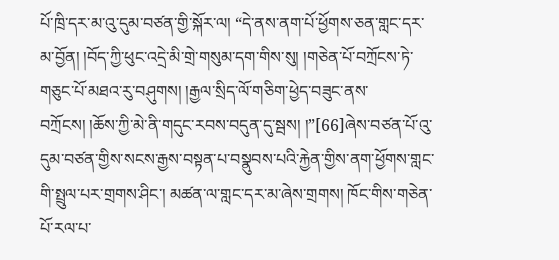པོ་ཁྲི་དར་མ་འུ་དུམ་བཙན་གྱི་སྐོར་ལ། “དེ་ནས་ནག་པོ་ཕྱོགས་ཅན་གླང་དར་མ་བྱོན། །བོད་ཀྱི་ཕུང་འདྲེ་མི་གྲེ་གསུམ་དག་གིས་སུ། །གཅེན་པོ་བཀྲོངས་ཏེ་གཅུང་པོ་མཐའ་རུ་བཤུགས། །རྒྱལ་སྲིད་ལོ་གཅིག་ཕྱེད་བཟུང་ནས་བཀྲོངས། །ཆོས་ཀྱི་མེ་ནི་གདུང་རབས་བདུན་དུ་སྦས། །”[66]ཞེས་བཙན་པོ་འུ་དུམ་བཙན་གྱིས་སངས་རྒྱས་བསྟན་པ་བསྣུབས་པའི་རྐྱེན་གྱིས་ནག་ཕྱོགས་གླང་གི་སྤྲུལ་པར་གྲགས་ཤིང་། མཚན་ལ་གླང་དར་མ་ཞེས་གྲགས། ཁོང་གིས་གཅེན་པོ་རལ་པ་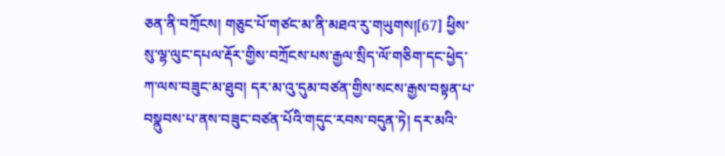ཅན་ནི་བཀྲོངས། གཅུང་པོ་གཙང་མ་ནི་མཐའ་རུ་གཡུགས།[67] ཕྱིས་སུ་ལྷ་ལུང་དཔལ་རྡོར་གྱིས་བཀྲོངས་པས་རྒྱལ་སྲིད་ལོ་གཅིག་དང་ཕྱེད་ཀ་ལས་བཟུང་མ་ཐུབ། དར་མ་འུ་དུམ་བཙན་གྱིས་སངས་རྒྱས་བསྟན་པ་བསྣུབས་པ་ནས་བཟུང་བཙན་པོའི་གདུང་རབས་བདུན་ཏེ། དར་མའི་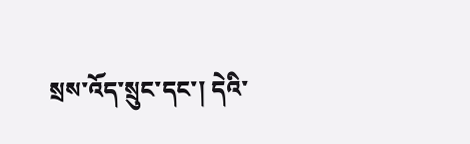སྲས་འོད་སྲུང་དང་། དེའི་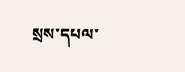སྲས་དཔལ་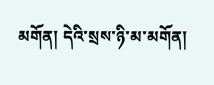མགོན། དེའི་སྲས་ཉི་མ་མགོན།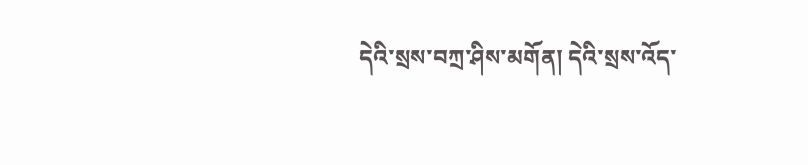དེའི་སྲས་བཀྲ་ཤིས་མགོན། དེའི་སྲས་འོད་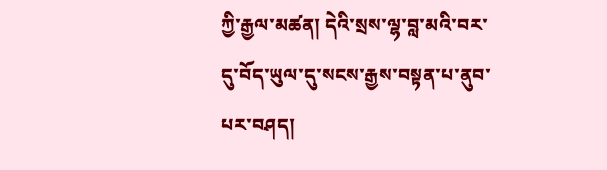ཀྱི་རྒྱལ་མཚན། དེའི་སྲས་ལྷ་བླ་མའི་བར་དུ་བོད་ཡུལ་དུ་སངས་རྒྱས་བསྟན་པ་ནུབ་པར་བཤད།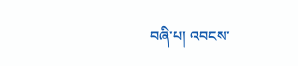བཞི་པ། འབངས་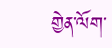གྱེན་ལོག་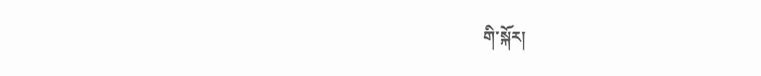གི་སྐོར།